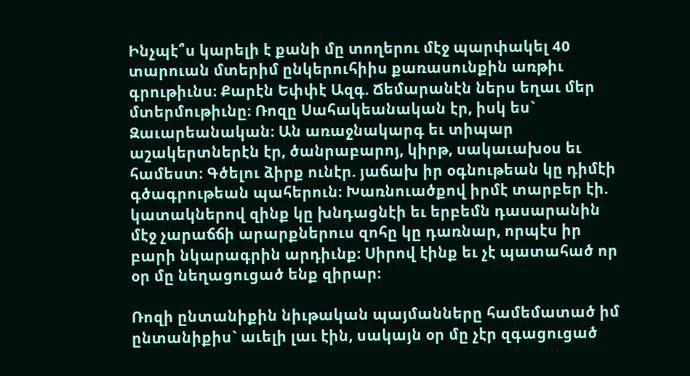Ինչպէ՞ս կարելի է քանի մը տողերու մէջ պարփակել 40 տարուան մտերիմ ընկերուհիիս քառասունքին առթիւ գրութիւնս։ Քարէն Եփփէ Ազգ. Ճեմարանէն ներս եղաւ մեր մտերմութիւնը։ Ռոզը Սահակեանական էր, իսկ ես` Զաւարեանական։ Ան առաջնակարգ եւ տիպար աշակերտներէն էր, ծանրաբարոյ, կիրթ, սակաւախօս եւ համեստ։ Գծելու ձիրք ունէր. յաճախ իր օգնութեան կը դիմէի գծագրութեան պահերուն։ Խառնուածքով իրմէ տարբեր էի. կատակներով զինք կը խնդացնէի եւ երբեմն դասարանին մէջ չարաճճի արարքներուս զոհը կը դառնար, որպէս իր բարի նկարագրին արդիւնք։ Սիրով էինք եւ չէ պատահած որ օր մը նեղացուցած ենք զիրար։

Ռոզի ընտանիքին նիւթական պայմանները համեմատած իմ ընտանիքիս` աւելի լաւ էին, սակայն օր մը չէր զգացուցած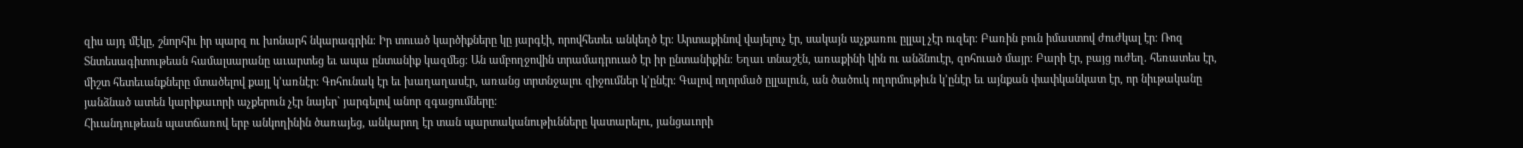զիս այդ մէկը, շնորհիւ իր պարզ ու խոնարհ նկարագրին։ Իր տուած կարծիքները կը յարգէի, որովհետեւ անկեղծ էր։ Արտաքինով վայելուչ էր, սակայն աչքառու ըլլալ չէր ուզեր։ Բառին բուն իմաստով ժուժկալ էր։ Ռոզ Տնտեսագիտութեան համալսարանը աւարտեց եւ ապա ընտանիք կազմեց։ Ան ամբողջովին տրամադրուած էր իր ընտանիքին։ Եղաւ տնաշէն, առաքինի կին ու անձնուէր, զոհուած մայր։ Բարի էր, բայց ուժեղ. հեռատես էր, միշտ հետեւանքները մտածելով քայլ կ’առնէր։ Գոհունակ էր եւ խաղաղասէր, առանց տրտնջալու զիջումներ կ’ընէր։ Գալով ողորմած ըլլալուն, ան ծածուկ ողորմութիւն կ’ընէր եւ այնքան փափկանկատ էր, որ նիւթականը յանձնած ատեն կարիքաւորի աչքերուն չէր նայեր` յարգելով անոր զգացումները։
Հիւանդութեան պատճառով երբ անկողինին ծառայեց, անկարող էր տան պարտականութիւնները կատարելու, յանցաւորի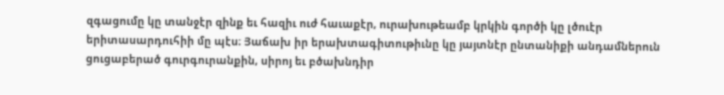զգացումը կը տանջէր զինք եւ հազիւ ուժ հաւաքէր, ուրախութեամբ կրկին գործի կը լծուէր երիտասարդուհիի մը պէս։ Յաճախ իր երախտագիտութիւնը կը յայտնէր ընտանիքի անդամներուն ցուցաբերած գուրգուրանքին, սիրոյ եւ բծախնդիր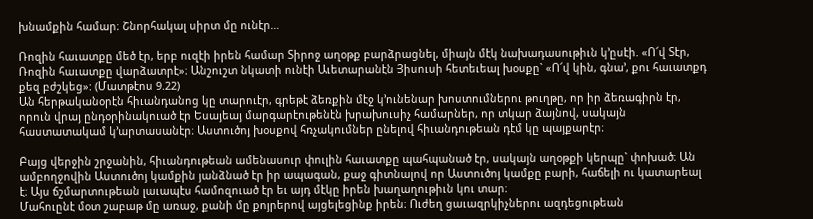խնամքին համար։ Շնորհակալ սիրտ մը ունէր…

Ռոզին հաւատքը մեծ էր, երբ ուզէի իրեն համար Տիրոջ աղօթք բարձրացնել, միայն մէկ նախադասութիւն կ’ըսէի. «Ո՜վ Տէր, Ռոզին հաւատքը վարձատրէ»։ Անշուշտ նկատի ունէի Աւետարանէն Յիսուսի հետեւեալ խօսքը` «Ո՜վ կին, գնա’, քու հաւատքդ քեզ բժշկեց»: (Մատթէոս 9.22)
Ան հերթականօրէն հիւանդանոց կը տարուէր, գրեթէ ձեռքին մէջ կ’ունենար խոստումներու թուղթը, որ իր ձեռագիրն էր, որուն վրայ ընդօրինակուած էր Եսայեայ մարգարէութենէն խրախուսիչ համարներ, որ տկար ձայնով, սակայն հաստատակամ կ’արտասանէր։ Աստուծոյ խօսքով հռչակումներ ընելով հիւանդութեան դէմ կը պայքարէր։

Բայց վերջին շրջանին, հիւանդութեան ամենասուր փուլին հաւատքը պահպանած էր, սակայն աղօթքի կերպը` փոխած։ Ան ամբողջովին Աստուծոյ կամքին յանձնած էր իր ապագան, քաջ գիտնալով որ Աստուծոյ կամքը բարի, հաճելի ու կատարեալ է։ Այս ճշմարտութեան լաւապէս համոզուած էր եւ այդ մէկը իրեն խաղաղութիւն կու տար։
Մահուընէ մօտ շաբաթ մը առաջ, քանի մը քոյրերով այցելեցինք իրեն։ Ուժեղ ցաւազրկիչներու ազդեցութեան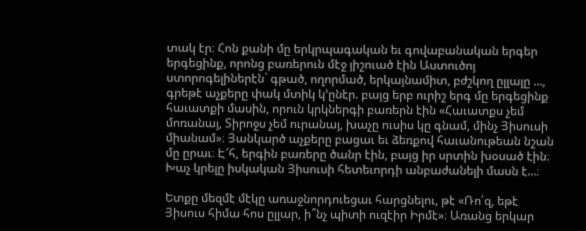տակ էր։ Հոն քանի մը երկրպագական եւ գովաբանական երգեր երգեցինք, որոնց բառերուն մէջ յիշուած էին Աստուծոյ ստորոգելիներէն` գթած, ողորմած, երկայնամիտ, բժշկող ըլլալը …, գրեթէ աչքերը փակ մտիկ կ’ընէր. բայց երբ ուրիշ երգ մը երգեցինք հաւատքի մասին, որուն կրկներգի բառերն էին «Հաւատքս չեմ մոռանայ, Տիրոջս չեմ ուրանայ, խաչը ուսիս կը գնամ, մինչ Յիսուսի միանամ»։ Յանկարծ աչքերը բացաւ եւ ձեռքով հաւանութեան նշան մը ըրաւ։ Է՜հ, երգին բառերը ծանր էին, բայց իր սրտին խօսած էին։ Խաչ կրելը իսկական Յիսուսի հետեւորդի անբաժանելի մասն է…։

Ետքը մեզմէ մէկը առաջնորդուեցաւ հարցնելու, թէ «Ռո՛զ, եթէ Յիսուս հիմա հոս ըլլար, ի՞նչ պիտի ուզէիր Իրմէ»։ Առանց երկար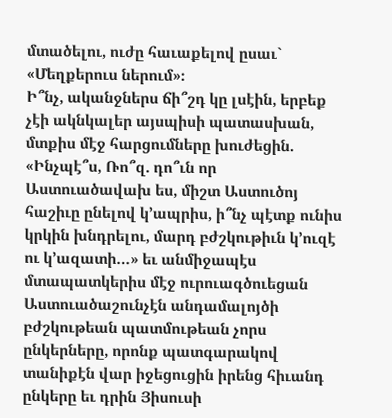մտածելու, ուժը հաւաքելով ըսաւ` «Մեղքերուս ներում»։
Ի՞նչ, ականջներս ճի՞շդ կը լսէին, երբեք չէի ակնկալեր այսպիսի պատասխան, մտքիս մէջ հարցումները խուժեցին. «Ինչպէ՞ս, Ռո՞զ. դո՞ւն որ Աստուածավախ ես, միշտ Աստուծոյ հաշիւը ընելով կ’ապրիս, ի՞նչ պէտք ունիս կրկին խնդրելու, մարդ բժշկութիւն կ’ուզէ ու կ’ազատի…» եւ անմիջապէս մտապատկերիս մէջ ուրուագծուեցան Աստուածաշունչէն անդամալոյծի բժշկութեան պատմութեան չորս ընկերները, որոնք պատգարակով տանիքէն վար իջեցուցին իրենց հիւանդ ընկերը եւ դրին Յիսուսի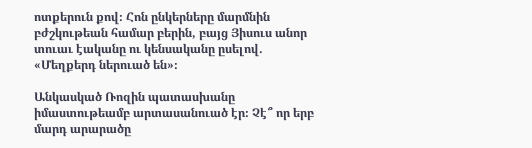ոտքերուն քով։ Հոն ընկերները մարմնին բժշկութեան համար բերին, բայց Յիսուս անոր տուաւ էականը ու կենսականը ըսելով. «Մեղքերդ ներուած են»։

Անկասկած Ռոզին պատասխանը իմաստութեամբ արտասանուած էր։ Չէ՞ որ երբ մարդ արարածը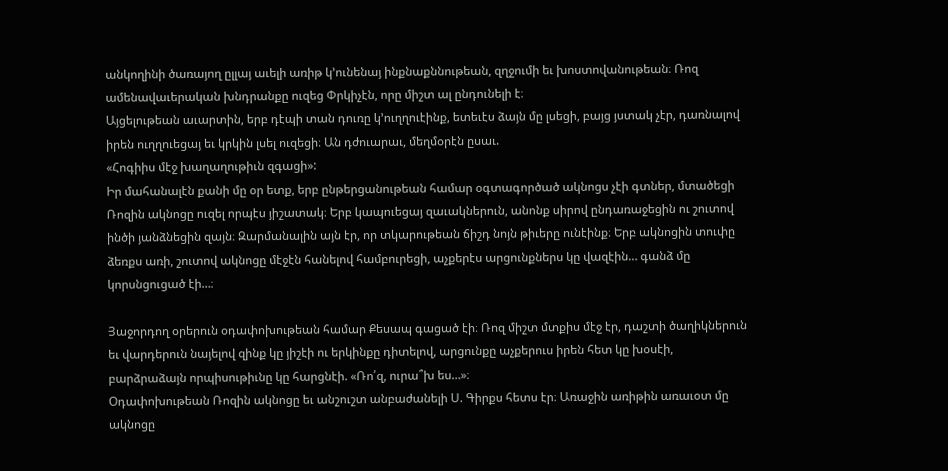անկողինի ծառայող ըլլայ աւելի առիթ կ’ունենայ ինքնաքննութեան, զղջումի եւ խոստովանութեան։ Ռոզ ամենավաւերական խնդրանքը ուզեց Փրկիչէն, որը միշտ ալ ընդունելի է։
Այցելութեան աւարտին, երբ դէպի տան դուռը կ’ուղղուէինք, ետեւէս ձայն մը լսեցի, բայց յստակ չէր, դառնալով իրեն ուղղուեցայ եւ կրկին լսել ուզեցի։ Ան դժուարաւ, մեղմօրէն ըսաւ.
«Հոգիիս մէջ խաղաղութիւն զգացի»:
Իր մահանալէն քանի մը օր ետք, երբ ընթերցանութեան համար օգտագործած ակնոցս չէի գտներ, մտածեցի Ռոզին ակնոցը ուզել որպէս յիշատակ։ Երբ կապուեցայ զաւակներուն, անոնք սիրով ընդառաջեցին ու շուտով ինծի յանձնեցին զայն։ Զարմանալին այն էր, որ տկարութեան ճիշդ նոյն թիւերը ունէինք։ Երբ ակնոցին տուփը ձեռքս առի, շուտով ակնոցը մէջէն հանելով համբուրեցի, աչքերէս արցունքներս կը վազէին… գանձ մը կորսնցուցած էի…։

Յաջորդող օրերուն օդափոխութեան համար Քեսապ գացած էի։ Ռոզ միշտ մտքիս մէջ էր, դաշտի ծաղիկներուն եւ վարդերուն նայելով զինք կը յիշէի ու երկինքը դիտելով, արցունքը աչքերուս իրեն հետ կը խօսէի, բարձրաձայն որպիսութիւնը կը հարցնէի. «Ռո՛զ, ուրա՞խ ես…»։
Օդափոխութեան Ռոզին ակնոցը եւ անշուշտ անբաժանելի Ս. Գիրքս հետս էր։ Առաջին առիթին առաւօտ մը ակնոցը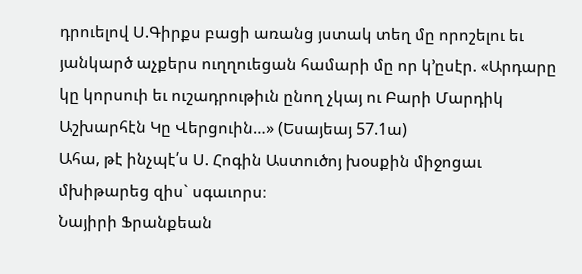դրուելով Ս.Գիրքս բացի առանց յստակ տեղ մը որոշելու եւ յանկարծ աչքերս ուղղուեցան համարի մը որ կ’ըսէր. «Արդարը կը կորսուի եւ ուշադրութիւն ընող չկայ ու Բարի Մարդիկ Աշխարհէն Կը Վերցուին…» (Եսայեայ 57.1ա)
Ահա, թէ ինչպէ՛ս Ս. Հոգին Աստուծոյ խօսքին միջոցաւ մխիթարեց զիս` սգաւորս։
Նայիրի Ֆրանքեան